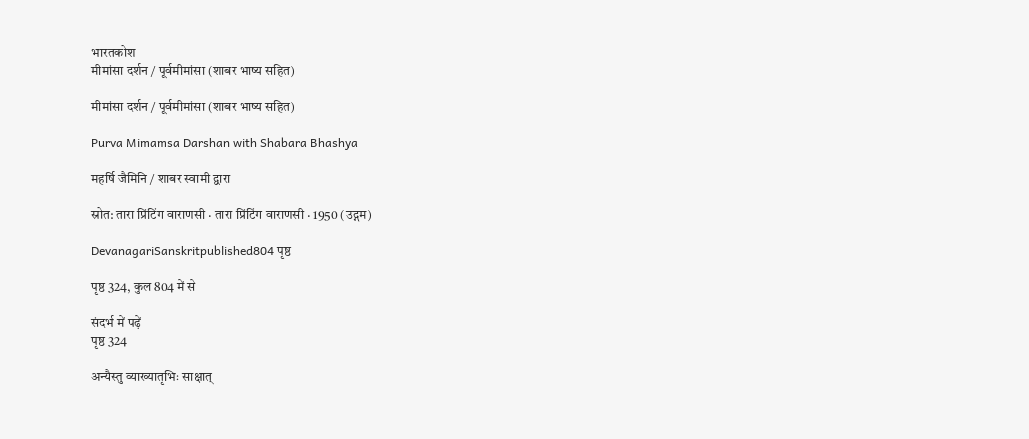भारतकोश
मीमांसा दर्शन / पूर्वमीमांसा (शाबर भाष्य सहित)

मीमांसा दर्शन / पूर्वमीमांसा (शाबर भाष्य सहित)

Purva Mimamsa Darshan with Shabara Bhashya

महर्षि जैमिनि / शाबर स्वामी द्वारा

स्रोत: तारा प्रिंटिंग वाराणसी · तारा प्रिंटिंग वाराणसी · 1950 (उद्गम)

DevanagariSanskritpublished804 पृष्ठ

पृष्ठ 324, कुल 804 में से

संदर्भ में पढ़ें
पृष्ठ 324

अन्यैस्तु व्याख्यातृभिः साक्षात्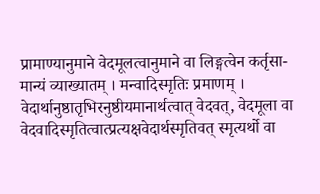प्रामाण्यानुमाने वेदमूलत्वानुमाने वा लिङ्गत्वेन कर्तृसा- मान्यं व्याख्यातम् । मन्वादिस्मृतिः प्रमाणम् । वेदार्थानुष्ठातृभिरनुष्ठीयमानार्थत्वात् वेदवत्, वेदमूला वा वेदवादिस्मृतित्वात्प्रत्यक्षवेदार्थस्मृतिवत् स्मृत्यर्थो वा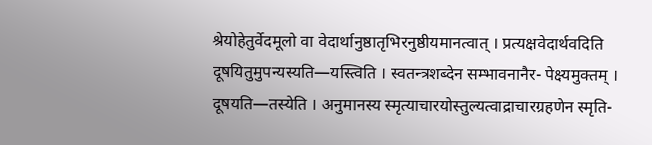श्रेयोहेतुर्वेदमूलो वा वेदार्थानुष्ठातृभिरनुष्ठीयमानत्वात् । प्रत्यक्षवेदार्थवदिति दूषयितुमुपन्यस्यति—यस्त्विति । स्वतन्त्रशब्देन सम्भावनानैर- पेक्ष्यमुक्तम् । दूषयति—तस्येति । अनुमानस्य स्मृत्याचारयोस्तुल्यत्वाद्राचारग्रहणेन स्मृति-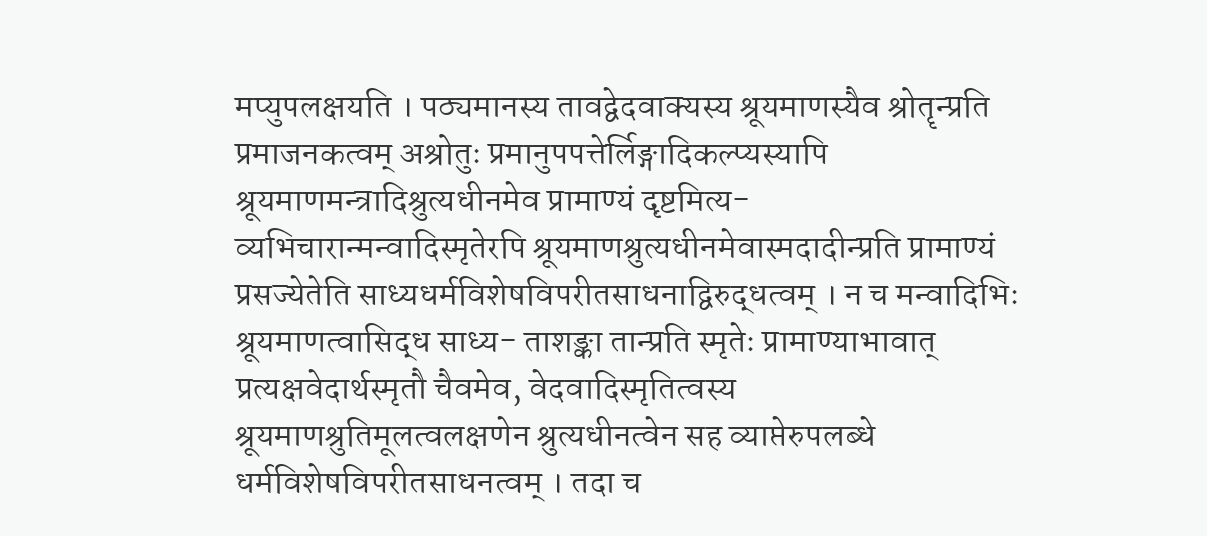मप्युपलक्षयति । पठ्यमानस्य तावद्वेदवाक्यस्य श्रूयमाणस्यैव श्रोतॄन्प्रति प्रमाजनकत्वम् अश्रोतुः प्रमानुपपत्तेर्लिङ्गादिकल्प्यस्यापि श्रूयमाणमन्त्रादिश्रुत्यधीनमेव प्रामाण्यं दृष्टमित्य- व्यभिचारान्मन्वादिस्मृतेरपि श्रूयमाणश्रुत्यधीनमेवास्मदादीन्प्रति प्रामाण्यं प्रसज्येतेति साध्यधर्मविशेषविपरीतसाधनाद्विरुद्धत्वम् । न च मन्वादिभिः श्रूयमाणत्वासिद्ध साध्य- ताशङ्का तान्प्रति स्मृतेः प्रामाण्याभावात् प्रत्यक्षवेदार्थस्मृतौ चैवमेव, वेदवादिस्मृतित्वस्य श्रूयमाणश्रुतिमूलत्वलक्षणेन श्रुत्यधीनत्वेन सह व्याप्तेरुपलब्धे धर्मविशेषविपरीतसाधनत्वम् । तदा च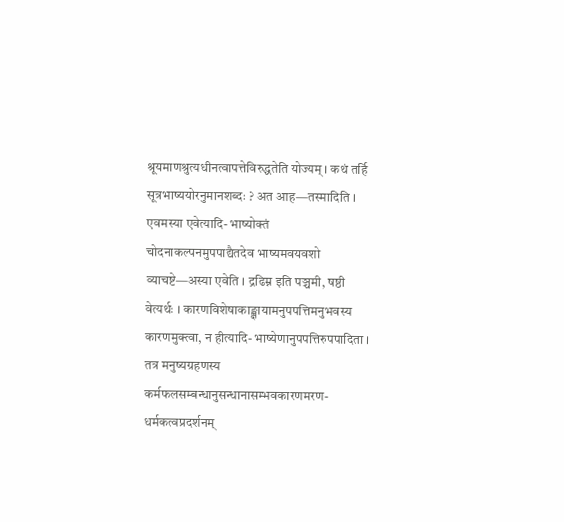श्रूयमाणश्रुत्यधीनत्वापत्तेविरुद्धतेति योज्यम् । कथं तर्हि सूत्रभाष्ययोरनुमानशब्दः ? अत आह—तस्मादिति । एवमस्या एवेत्यादि- भाष्योक्तं चोदनाकल्पनमुपपाद्यैतदेव भाष्यमवयवशो व्याचष्टे—अस्या एवेति । द्रढिम्न इति पञ्चमी, षष्ठी वेत्यर्थः । कारणविशेषाकाङ्क्षायामनुपपत्तिमनुभवस्य कारणमुक्त्वा, न हीत्यादि- भाष्येणानुपपत्तिरुपपादिता । तत्र मनुष्यग्रहणस्य कर्मफलसम्बन्धानुसन्धानासम्भवकारणमरण- धर्मकत्वप्रदर्शनम्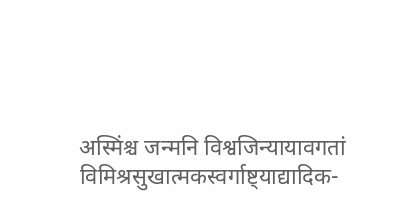अस्मिंश्च जन्मनि विश्वजिन्यायावगतां विमिश्रसुखात्मकस्वर्गाष्ट्याद्यादिक-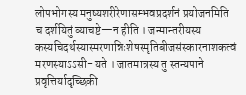लोपभोगस्य मनुष्यशरीरेणासम्भवप्रदर्शनं प्रयोजनमिति च दर्शयितुं व्याचष्टे—न हीति । जन्मान्तरीयस्य कस्यचिदर्थस्यास्मरणान्निःशेषस्मृतिबीजसंस्कारनाशकत्वं मरणस्याऽऽसी- यते । जातमात्रस्य तु स्तन्यपाने प्रवृत्तिर्यादृच्छिकी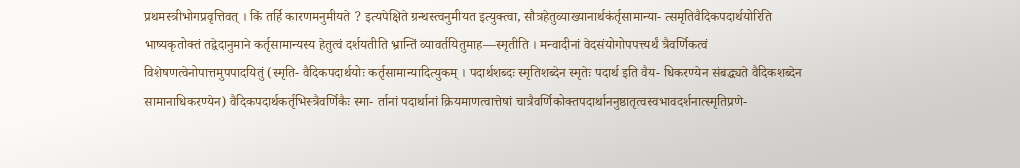प्रथमस्त्रीभोगप्रवृत्तिवत् । किं तर्हि कारणमनुमीयते ? इत्यपेक्षिते ग्रन्थस्त्वनुमीयत इत्युक्त्वा, सौत्रहेतुव्याख्यानार्थकंर्तृसामान्या- त्समृतिवैदिकपदार्थयोरिति भाष्यकृतोक्तं तद्वेदानुमाने कर्तृसामान्यस्य हेतुत्वं दर्शयतीति भ्रान्तिं व्यावर्तयितुमाह—स्मृतीति । मन्वादीनां वेदसंयोगोपपत्त्यर्थं त्रैवर्णिकत्वं विशेषणत्वेनोपात्तमुपपादयितुं (स्मृति- वैदिकपदार्थयोः कर्तृसामान्यादित्युकम् । पदार्थशब्दः स्मृतिशब्देन स्मृतेः पदार्थ इति वैय- धिकरण्येन संबद्ध्यते वैदिकशब्देन सामानाधिकरण्येन) वैदिकपदार्थकर्तृभिस्त्रैवर्णिकैः स्मा- र्तानां पदार्थानां क्रियमाणत्वात्तेषां चात्रैवर्णिकोक्तपदार्थाननुष्ठातृत्वस्वभावदर्शनात्स्मृतिप्रणे-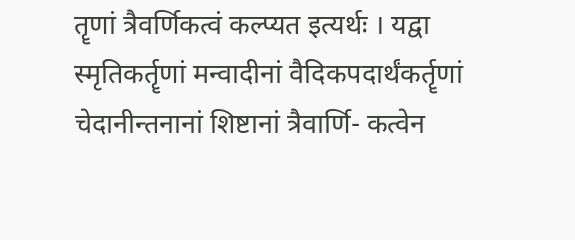तॄणां त्रैवर्णिकत्वं कल्प्यत इत्यर्थः । यद्वा स्मृतिकर्तॄणां मन्वादीनां वैदिकपदार्थंकर्तॄणां चेदानीन्तनानां शिष्टानां त्रैवार्णि- कत्वेन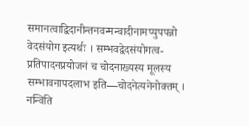समानत्वाद्विदानीन्तनवन्मन्वादीनामप्युपपन्नो वेदसंयोग इत्यर्थः । सम्भवद्वेदसंयोगत्व- प्रतिपादनप्रयोजनं च चोदनाख्यस्य मूलस्य सम्भावनापदलाभ इति—चोदनेत्यनेनोक्तम् । नन्विति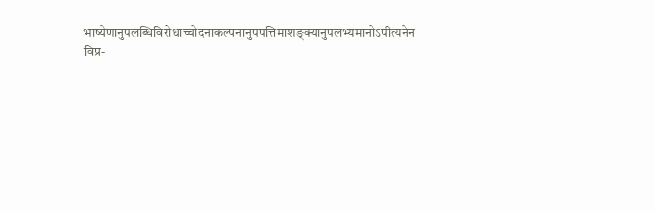भाष्येणानुपलब्धिविरोधाच्चोदनाकल्पनानुपपत्तिमाशङ्क्यानुपलभ्यमानोऽपीत्यनेन विप्र-